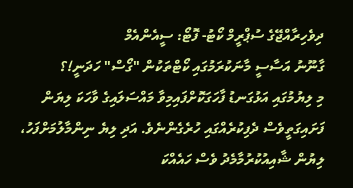ދިވެހިރާއްޖޭގެ ސުޕްރީމް ކޯޓު- ފޮޓޯ: ސީއެންއެމް
ގާނޫނު އަސާސީ މާނަކުރަމުގައި ކޯޓްތަކުން "ގޯސް" ހަދަނީ!؟
މި ލިޔުމުގައި އަޅުގަނޑު ފާހަގަކޮށްފައިމިވާ މައްސަލައިގެ ވާހަކަ ލިޔަން ފަށައިގަތީވެސް ދެފިކުރެއްގައި ހުރެގެންނެވެ. އަދި ލިޔެ ނިންމާލުމަށްފަހު، ލިޔުން ޝާއިއުކުރުމާމެދު ވެސް ހައެއްކަ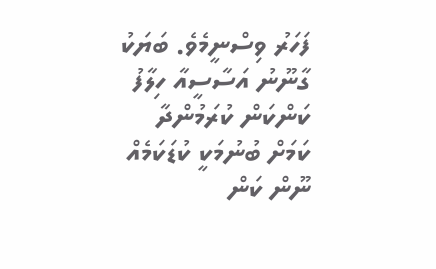ފަހަރު ވިސްނީމެވެ. ބަޔަކު ގާނޫނު އަސާސީއާ ހިލާފު ކަންކަން ކުރަމުންދާ ކަމަށް ބުނުމަކީ ކުޑަކަމެއް ނޫން ކަން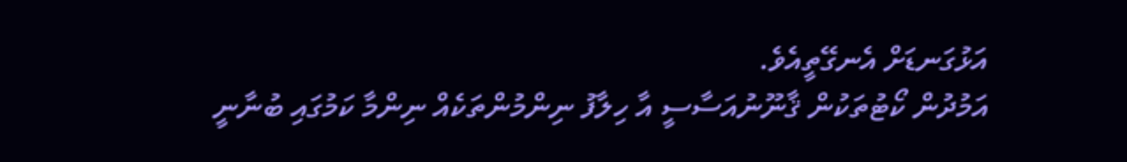އަޅުގަނޑަށް އެނގޭތީއެވެ.
އަމުދުން ކޯޓުތަކުން ޤާނޫނުއަސާސީ އާ ހިލާފު ނިންމުންތަކެއް ނިންމާ ކަމުގައި ބުނާނީ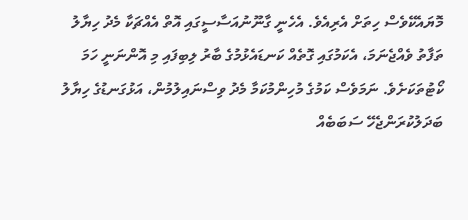މޮޔައެކޭވެސް ހިތަށް އެރިއެވެ. އެހެނީ ގާނޫނުއަސާސީގައި އޮތް އެއްޗަކާ މެދު ހިޔާލު ތަފާތު ވެއްޖެނަމަ، އެކަމުގައި ގޮތެއް ކަނޑައެޅުމުގެ ބާރު ލިބިފައި މި އޮންނަނީ ހަމަ ކޯޓުތަކަށެވެ. ނަމަވެސް ކަމުގެ މުހިންމުކަމާ މެދު ވިސްނައިލުމުން، އަޅުގަނޑުގެ ހިޔާލު ބަދަލުކުރަންޖެހޭ ސަބަބެއް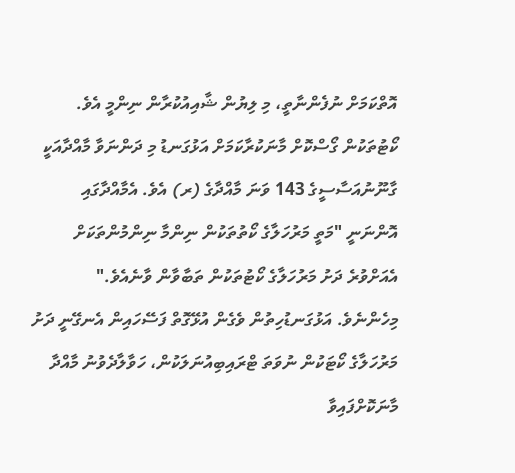އޮތްކަމަށް ނުފެންނާތީ، މި ލިޔުން ޝާއިއުކުރާން ނިންމީ އެވެ.
ކޯޓުތަކުން ގޯސްކޮށް މާނަކުރާކަމަށް އަޅުގަނޑު މި ދަންނަވާ މާއްދާއަކީ ގާނޫނުއަސާސީގެ 143 ވަނަ މާއްދާގެ (ރ) އެވެ. އެމާއްދާގައި އޮންނަނީ "މަތީ މަރުހަލާގެ ކޯތުތަކުން ނިންމާ ނިންމުންތަކަށް އެއަށްވުރެ ދަށު މަރުހަލާގެ ކޯޓުތަކުން ތަބާވާން ވާނެއެވެ." މިހެންނެވެ. އަޅުގަނޑުހިތުން ވެގެން އުޅޭގޮތް ފަސޭހައިން އެނގޭނީ ދަށު މަރުހަލާގެ ކޯޓަކުން ނުވަތަ ޓްރައިބިއުނަލަކުން، ހަވާލާދެވުނު މާއްދާ މާނަކޮށްފައިވާ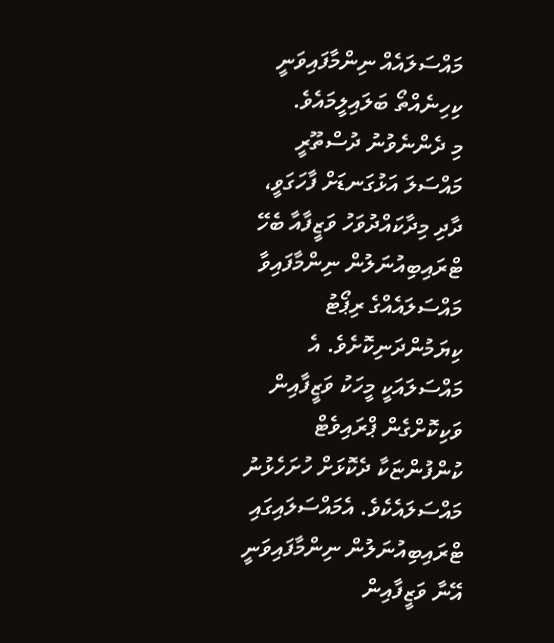މައްސަލައެއް ނިންމާފައިވަނީ ކިހިނެއްތޯ ބަލައިލީމައެވެ.
މި ދެންނެވުނު ދުސްތޫރީ މައްސަލަ އަޅުގަނޑަށް ފާހަގަވީ، ދާދި މިދާކައްދުވަހު ވަޒީފާއާ ބެހޭ ޓްރައިބިއުނަލުން ނިންމާފައިވާ މައްސަލައެއްގެ ރިޕޯޓު ކިޔަމުންދަނިކޮށެވެ. އެ މައްސަލައަކީ މީހަކު ވަޒީފާއިން ވަކިކޮށްގެން ޕްރައިވެޓް ކުންފުންޏަކާ ދެކޮޅަށް ހުށަހެޅުނު މައްސަލައެކެވެ. އެމައްސަލައިގައި ޓްރައިބިއުނަލުން ނިންމާފައިވަނީ އޭނާ ވަޒީފާއިން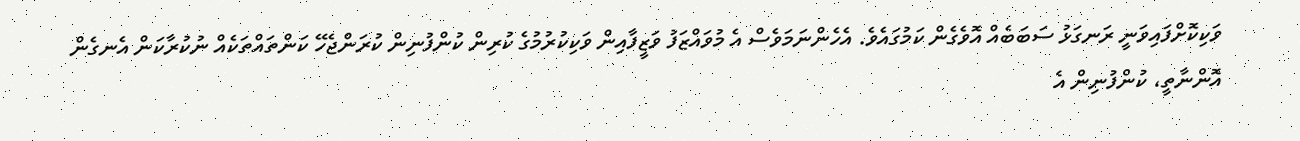ވަކިކޮށްފައިވަނީ ރަނގަޅު ސަބަބެއް އޮވެގެން ކަމުގައެވެ. އެހެންނަމަވެސް އެ މުވައްޒަފު ވަޒީފާއިން ވަކިކުރުމުގެ ކުރިން ކުންފުނިން ކުރަންޖެހޭ ކަންތައްތަކެއް ނުކުރާކަން އެނގެން އޮންނާތީ، ކުންފުނިން އެ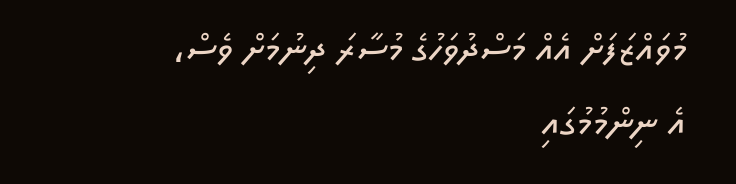މުވައްޒަފަށް އެއް މަސްދުވަހުގެ މުސާރަ ދިނުމަށް ވެސް، އެ ނިންމުމުގައި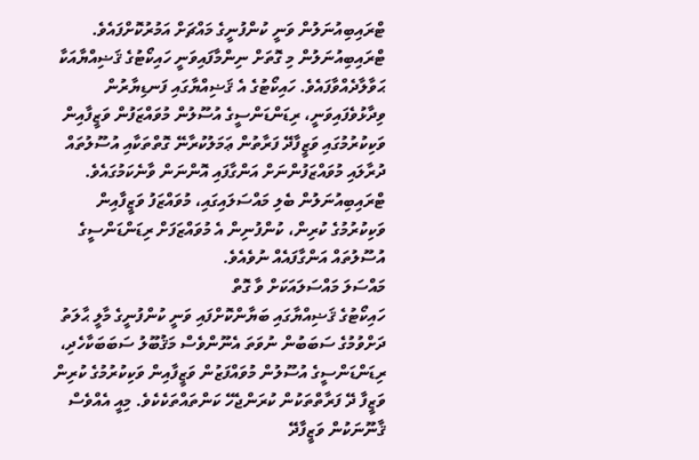ޓްރައިބިއުނަލުން ވަނީ ކުންފުނީގެ މައްޗަށް އަމުރުކޮށްފައެވެ. ޓްރައިބިއުނަލުން މި ގޮތަށް ނިންމާފައިވަނީ ހައިކޯޓުގެ ޤަޟިއްޔާއަކާ ޙަވާލާދެއްވާފައެވެ. ހައިކޯޓުގެ އެ ޤަޟިއްޔާގައި ފަނޑިޔާރުން ވިދާޅުވެފައިވަނީ، ރިޑަންޑަންސީގެ އުސޫލުން މުވައްޒަފުން ވަޒީފާއިން ވަކިކުރުމުގައި ވަޒީފާދޭ ފަރާތުން ޢަމަލުކުރާނޭ ގޮތްތަކާއި އުސޫލުތައް ދުރާލައި މުވައްޒަފުންނަށް އަންގާފައި އޮންނަން ވާނެކަމުގައެވެ. ޓްރައިބިއުނަލުން ބެލި މައްސަލައިގައި، މުވައްޒަފު ވަޒީފާއިން ވަކިކުރުމުގެ ކުރިން، ކުންފުނިން އެ މުވައްޒަފަށް ރިޑަންޑަންސީގެ އުސޫލުތައް އަންގާފައެއް ނުވެއެވެ.
މައްސަލަ މައްސަލައަކަށް ވާ ގޮތް
ހައިކޯޓުގެ ޤަޟިއްޔާގައި ބަޔާންކޮށްފައި ވަނީ ކުންފުނީގެ މާލީ ޙާލަތު ދަށްވުމުގެ ސަބަބުން ނުވަތަ އެނޫންވެސް މަޤުބޫލު ސަބަބަކާހެދި، ރިޑަންޑަންސީގެ އުސޫލުން މުވައްފަޒުން ވަޒީފާއިން ވަކިކުރުމުގެ ކުރިން ވަޒީފާ ދޭ ފަރާތްތަކުން ކުރަންޖެހޭ ކަންތައްތަކެކެވެ. މިއީ އެއްވެސް ޤާނޫނަކުން ވަޒީފާދޭ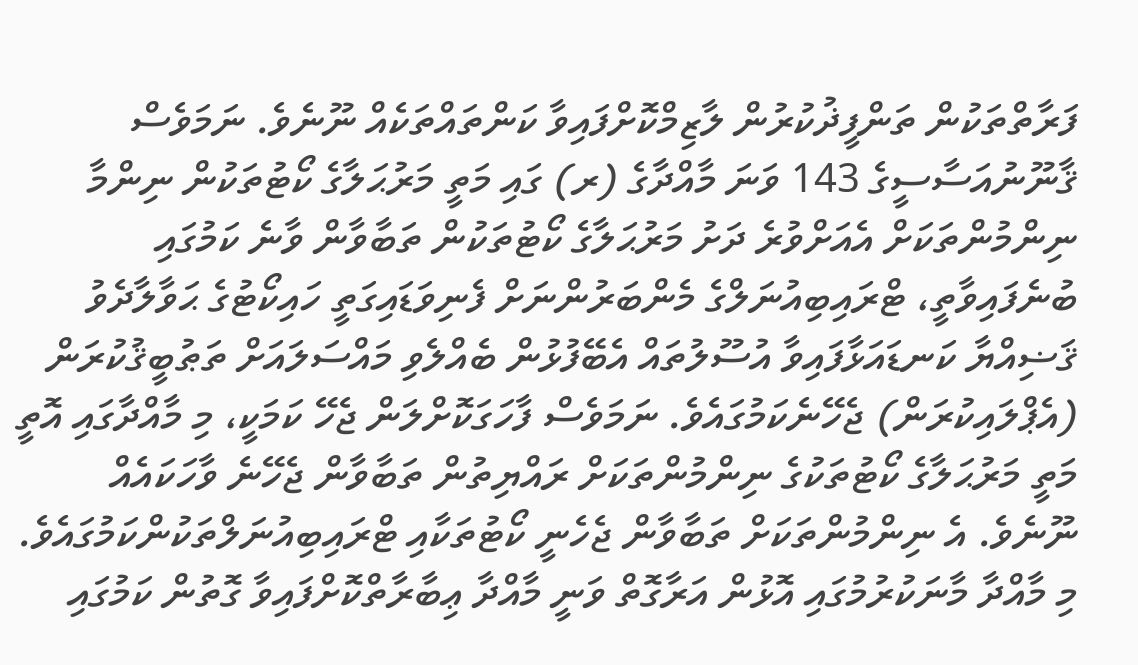ފަރާތްތަކުން ތަންފީޛުކުރުން ލާޒިމްކޮށްފައިވާ ކަންތައްތަކެއް ނޫނެވެ. ނަމަވެސް ޤާނޫނުއަސާސީގެ 143 ވަނަ މާއްދާގެ (ރ) ގައި މަތީ މަރުޙަލާގެ ކޯޓުތަކުން ނިންމާ ނިންމުންތަކަށް އެއަށްވުރެ ދަށު މަރުޙަލާގެ ކޯޓުތަކުން ތަބާވާން ވާނެ ކަމުގައި ބުނެފައިވާތީ، ޓްރައިބިއުނަލްގެ މެންބަރުންނަށް ފެނިވަޑައިގަތީ ހައިކޯޓުގެ ޙަވާލާދެވު ޤަޟިއްޔާ ކަނޑައަޅާފައިވާ އުސޫލުތައް އެބޭފުޅުން ބެއްލެވި މައްސަލައަށް ތަޠުބީޤުކުރަން (އެޕްލައިކުރަން) ޖެހޭނެކަމުގައެވެ. ނަމަވެސް ފާހަގަކޮށްލަން ޖެހޭ ކަމަކީ، މި މާއްދާގައި އޮތީ މަތީ މަރުޙަލާގެ ކޯޓުތަކުގެ ނިންމުންތަކަށް ރައްޔިތުން ތަބާވާން ޖެހޭނެ ވާހަކައެއް ނޫނެވެ. އެ ނިންމުންތަކަށް ތަބާވާން ޖެހެނީ ކޯޓުތަކާއި ޓްރައިބިއުނަލްތަކުންކަމުގައެވެ. މި މާއްދާ މާނަކުރުމުގައި އޮޅުން އަރާގޮތް ވަނީ މާއްދާ ޢިބާރާތްކޮށްފައިވާ ގޮތުން ކަމުގައި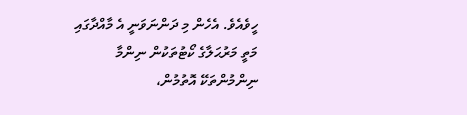ހީވެއެވެ. އެހެން މި ދަންނަވަނީ އެ މާއްދާގައި މަތީ މަރުޙަލާގެ ކޯޓުތަކުން ނިންމާ ނިންމުންތަކޭ އޮތުމުން،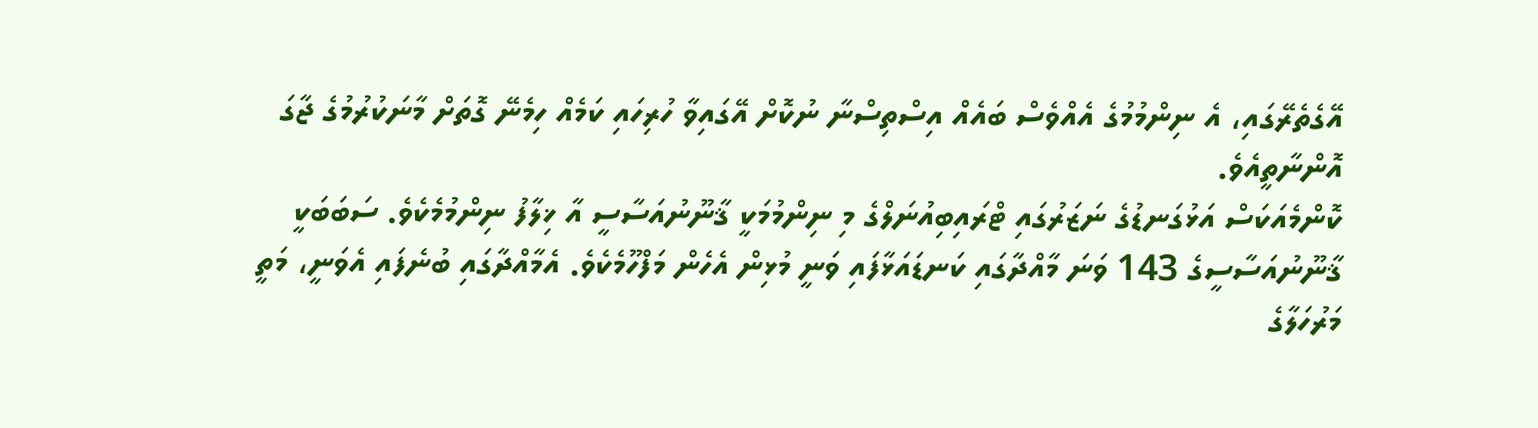އޭގެތެރޭގައި، އެ ނިންމުމުގެ އެއްވެސް ބައެއް އިސްތިސްނާ ނުކޮށް އޭގައިވާ ހުރިހައި ކަމެއް ހިމެނޭ ގޮތަށް މާނަކުރުމުގެ ޖާގަ އޮންނާތީއެވެ.
ކޮންމެއަކަސް އަޅުގަނޑުގެ ނަޒަރުގައި ޓްރައިބިއުނަލްގެ މި ނިންމުމަކީ ޤާނޫނުއަސާސީ އާ ޚިލާފު ނިންމުމެކެވެ. ސަބަބަކީ ޤާނޫނުއަސާސީގެ 143 ވަނަ މާއްދާގައި ކަނޑައަޅާފައި ވަނީ މުޅިން އެހެން މަފްހޫމެކެވެ. އެމާއްދާގައި ބުނެފައި އެވަނީ، މަތީ މަރުހަލާގެ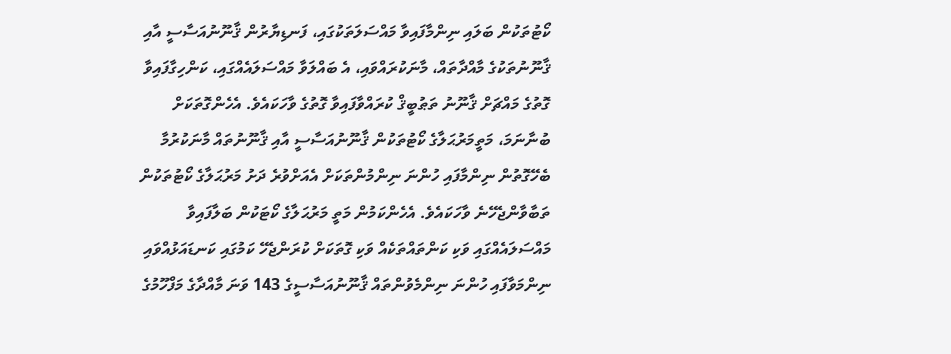ކޯޓުތަކުން ބަލައި ނިންމާފައިވާ މައްސަލަތަކުގައި، ފަނޑިޔާރުން ޤާނޫނުއަސާސީ އާއި ޤާނޫނުތަކުގެ މާއްދާތައް، މާނަކުރައްވައި، އެ ބައްލަވާ މައްސަލައެއްގައި، ކަންހިގާފައިވާ ގޮތުގެ މައްޗަށް ޤާނޫނު ތަޠުބީޤް ކުރައްވާފައިވާ ގޮތުގެ ވާހަކައެވެ. އެހެންގޮތަކަށް ބުނާނަމަ، މަތީމަރުޙަލާގެ ކޯޓުތަކުން ޤާނޫނުއަސާސީ އާއި ޤާނޫނުތައް މާނަކުރުމާ ބެހޭގޮތުން ނިންމާފައި ހުންނަ ނިންމުންތަކަށް އެއަށްވުރެ ދަށު މަރުޙަލާގެ ކޯޓުތަކުން ތަބާވާންޖެހޭނެ ވާހަކައެވެ. އެހެންކަމުން މަތީ މަރުޙަލާގެ ކޯޓަކުން ބަލާފައިވާ މައްސަލައެއްގައި ވަކި ކަންތައްތަކެއް ވަކި ގޮތަކަށް ކުރަންޖެހޭ ކަމުގައި ކަނޑައަޅުއްވައި ނިންމަވާފައި ހުންނަ ނިންމެވުންތައް ޤާނޫނުއަސާސީގެ 143 ވަނަ މާއްދާގެ މަފްހޫމުގެ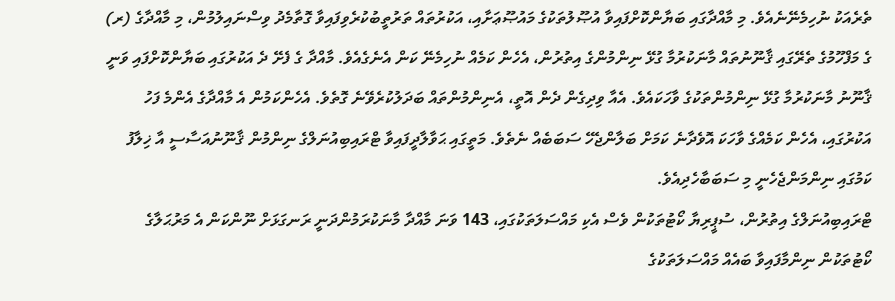ތެރެއަކު ނުހިމެނޭނެއެވެ. މި މާއްދާގައި ބަޔާންކޮށްފައިވާ އުޞޫލުތަކުގެ މައުޞޫޢަށާއި، އަކުރުތައް ތަރުތީބުކުރެވިފައިވާ ގޮތާމެދު ވިސްނައިލުމުން، މި މާއްދާގެ (ރ) ގެ މަފްހޫމުގެ ތެރޭގައި ޤާނޫނުތައް މާނަކުރުމާ ގުޅޭ ނިންމުންގެ އިތުރުން، އެހެން ކަމެއް ނުހިމެނޭ ކަން އެނެގެއެވެ. މާއްދާ ގެ ފެށޭ ދެ އަކުރުގައި ބަޔާންކޮށްފައި ވަނީ ޤާނޫނު މާނަކުރުމާ ގުޅޭ ނިންމުންތަކުގެ ވާހަކައެވެ. އެއާ ވިދިގެން ދެން އޮތީ، އެނިންމުންތައް ބަދަލުކުރެވޭނެ ގޮތެވެ. އެހެންކަމުން އެ މާއްދާގެ އެންމެ ފަހު އަކުރުގައި، އެހެން ކަމެއްގެ ވާހަކަ އޮވެދާނެ ކަމަށް ބަލާންޖެހޭ ސަބަބެއް ނެތެވެ. މަތީގައި ޙަވާލާދީފައިވާ ޓްރައިބިއުނަލްގެ ނިންމުން ޤާނޫނުއަސާސީ އާ ޚިލާފު ކަމުގައި ނިންމަންޖެހެނީ މި ސަބަބާހެދިއެވެ.
ޓްރައިބިއުނަލްގެ އިތުރުން، ސުޕީރިޔާ ކޯޓުތަކުން ވެސް އެކި މައްސަލަތަކުގައި، 143 ވަނަ މާއްދާ މާނަކުރަމުންދަނީ ރަނގަޅަށް ނޫންކަން އެ މަރުޙަލާގެ ކޯޓުތަކުން ނިންމާފައިވާ ބައެއް މައްސަލަތަކުގެ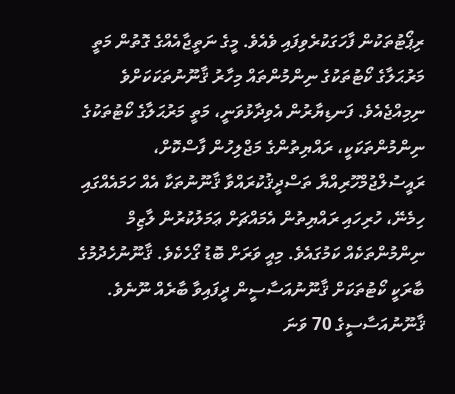ރިޕޯޓުތަކުން ފާހަގަކުރެވިފައި ވެއެވެ. މީގެ ނަތީޖާއެއްގެ ގޮތުން މަތީ މަރުޙަލާގެ ކޯޓުތަކުގެ ނިންމުންތައް މިހާރު ޤާނޫނުތަކަކަށްވެ ނިމިއްޖެއެވެ. ފަނޑިޔާރުން އެވިދާޅުވަނީ، މަތީ މަރުޙަލާގެ ކޯޓުތަކުގެ ނިންމުންތަކަކީ، ރައްޔިތުންގެ މަޖްލިހުން ފާސްކޮށް، ރައީސުލްޖުމްހޫރިއްޔާ ތަސްދީޤުކުރައްވާ ޤާނޫނުތަކާ އެއް ހަމައެއްގައި ހިމެނޭ، ހުރިހައި ރައްޔިތުން އެމައްޗަށް ޢަމަލުކުރުން ލާޒިމް ނިންމުންތަކެއް ކަމުގައެވެ. މިއީ ވަރަށް ބޮޑު ގޯހެކެވެ. ޤާނޫނުހެދުމުގެ ބާރަކީ ކޯޓުތަކަށް ޤާނޫނުއަސާސީން ދީފައިވާ ބާރެއް ނޫނެވެ. ޤާނޫނުއަސާސީގެ 70 ވަނަ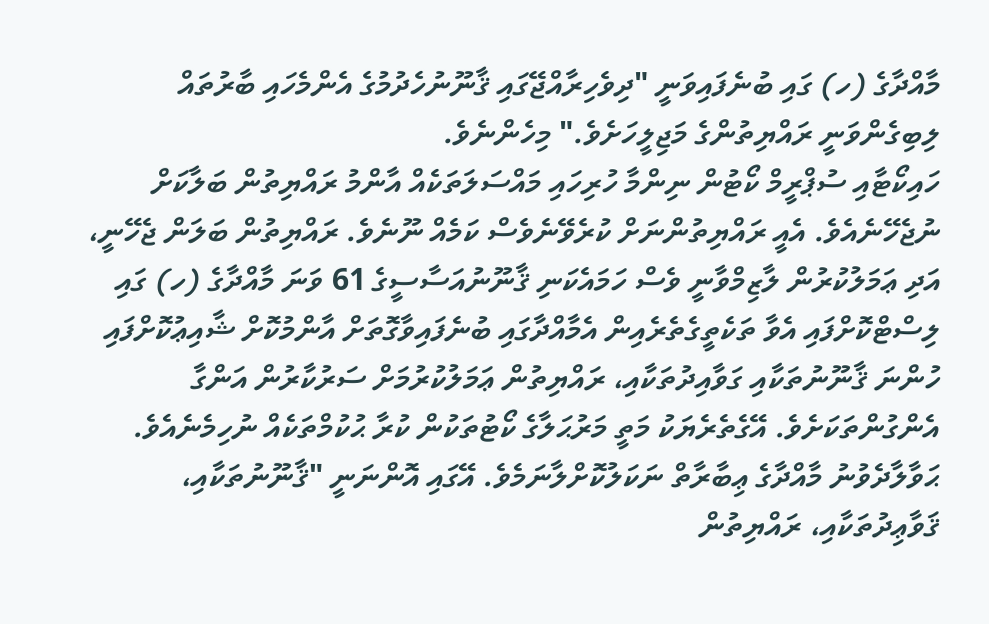މާއްދާގެ (ހ) ގައި ބުނެފައިވަނީ "ދިވެހިރާއްޖޭގައި ޤާނޫނުހެދުމުގެ އެންމެހައި ބާރުތައް ލިބިގެންވަނީ ރައްޔިތުންގެ މަޖިލީހަށެވެ." މިހެންނެވެ.
ހައިކޯޓާއި ސުޕްރީމް ކޯޓުން ނިންމާ ހުރިހައި މައްސަލަތަކެއް އާންމު ރައްޔިތުން ބަލާކަށް ނުޖެހޭނެއެވެ. އެއީ ރައްޔިތުންނަށް ކުރެވޭނެވެސް ކަމެއް ނޫނެވެ. ރައްޔިތުން ބަލަން ޖެހޭނީ، އަދި ޢަމަލުކުރުން ލާޒިމްވާނީ ވެސް ހަމައެކަނި ޤާނޫނުއަސާސީގެ 61 ވަނަ މާއްދާގެ (ހ) ގައި ލިސްޓްކޮށްފައި އެވާ ތަކެތީގެތެރެއިން އެމާއްދާގައި ބުނެފައިވާގޮތަށް އާންމުކޮށް ޝާއިޢުކޮށްފައި ހުންނަ ޤާނޫނުތަކާއި ގަވާއިދުތަކާއި، ރައްޔިތުން ޢަމަލުކުރުމަށް ސަރުކާރުން އަންގާ އެންގުންތަކަށެވެ. އޭގެތެރެޔަކު މަތީ މަރުޙަލާގެ ކޯޓުތަކުން ކުރާ ޙުކުމްތަކެއް ނުހިމެނެއެވެ. ޙަވާލާދެވުނު މާއްދާގެ ޢިބާރާތް ނަކަލުކޮށްލާނަމެވެ. އޭގައި އޮންނަނީ "ޤާނޫނުތަކާއި، ޤަވާޢިދުތަކާއި، ރައްޔިތުން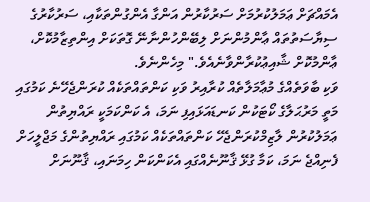އެމައްޗަށް ޢަމަލުކުރުމަށް ސަރުކާރުން އަންގާ އެންގުންތަކާއި، ސަރުކާރުގެ ސިޔާސަތުތައް ޢާންމުންނަށް ލިބޭންހުންނާނޭ ގޮތަކަށް އިންތިޒާމުކޮށް، ޢާންމުކޮށް ޝާއިޢުކުރާންވާނެއެވެ." މިހެންނެވެ.
ވަކި ބާވަތެއްގެ މުޢާމަލާތެއް ކުރާއިރު ވަކި ކަންތައްތަކެއް ކުރަންޖެހޭނެ ކަމުގައި މަތީ މަރުޙަލާގެ ކޯޓަކުން ކަނޑައަޅައިފި ނަމަ، އެ ކަންކަމަކީ ރައްޔިތުން ޢަމަލުކުރުން ލާޒިމްކުރަންޖެހޭ ކަންތައްތަކެއް ކަމުގައި ރައްޔިތުންގެ މަޖްލީހަށް ފެނިއްޖެ ނަމަ، ކަމާ ގުޅޭ ޤާނޫނެއްގައި އެކަންކަން ހިމަނައި، ޤާނޫނަށް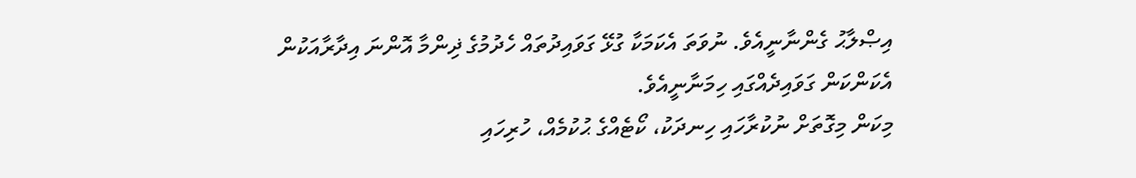އިޞްލާޙު ގެންނާނީއެވެ. ނުވަތަ އެކަމަކާ ގުޅޭ ގަވައިދުތައް ހެދުމުގެ ޛިންމާ އޮންނަ އިދާރާއަކުން އެކަންކަން ގަވައިދެއްގައި ހިމަނާނީއެވެ.
މިކަން މިގޮތަށް ނުކުރާހައި ހިނދަކު، ކޯޓެއްގެ ޙުކުމެއް، ހުރިހައި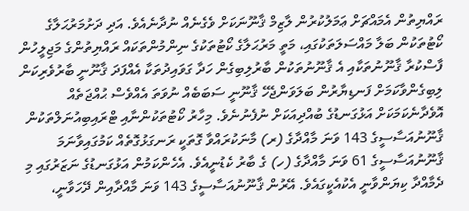ރައްޔިތުން އެމައްޗަށް ޢަމަލުކުރުން ލާޒިމް ޤާނޫނަކަށް ވެގެނެއް ނުދާނެއެވެ. އަދި ދަށުމަރުޙަލާގެ ކޯޓުތަކުން ބަލާ މައްސަލަތަކުގައި، މަތީ މަރުޙަލާގެ ކޯޓުތަކުގެ ނިންމުންތަކައް ރައްޔިތުންގެ މަޖިލީހުން ފާސްކުރާ ޤާނޫނުތަކާއި އެ ޤާނޫނުތަކުން ބާރުލިބިގެން ހަދާ ގަވައިދުތަކާ އެއްފަދަ ޤާނޫނީ ބާރުވެރިކަން ލިބިގެންވާކަމަށް ފަނޑިޔާރުން ބަލަވަންޖެހޭ ޤާނޫނީ ސަބަބެއް ނުވަތަ އެއްވެސް ޙުއްޖަތެއް އޮވެދާނެކަމަކަށް އަޅުގަނޑުގެ ބުއްދިއަކަށް ނުފެނުނެވެ. މިހާރު ކޯޓުތަކުންނާއި ޓްރައިބިއުނަލްތަކުން ޤާނޫނުއަސާސީގެ 143 ވަނަ މާއްދާގެ (ރ) މާނަކުރައްވާ ގޮތަކީ ރަނގަޅުގޮތެއް ކަމުގައިވާނަމަ ޤާނޫނުއަސާސީގެ 61 ވަނަ މާއްދާގެ (ހ) ގެ ބާރު ކެޑުނީއެވެ. އެހެންކަމުން އަޅުގަނޑުގެ ނަޒަރުގައި މި ދެމާއްދާ ކިޔަންވާނީ އެކުއެކީގައެވެ. އޭރުން ޤާނޫނުއަސާސީގެ 143 ވަނަ މާއްދާއިން ދޭހަވާނީ،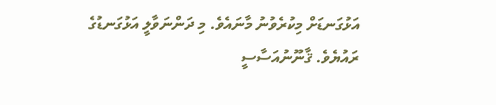އަޅުގަނޑަށް މިކުރެވުނު މާނައެވެ. މި ދަންނަވާލީ އަޅުގަނޑުގެ ރައުޔެވެ. ޤާނޫނުއަސާސީ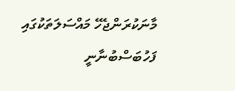މާނަކުރަންޖެހޭ މައްސަލަތަކުގައި ފަހުބަސްބުނާނީ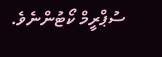ސުޕްރީމް ކޯޓުންނެވެ.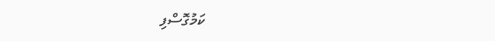ކަމުގޮސްފި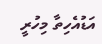އަޑުއެހިތާ މިހުރީ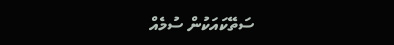ސަތޭކައަކުން ސުމެއް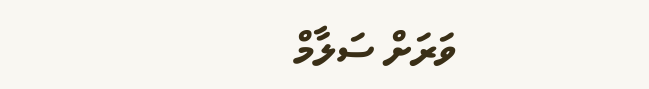ވަރަށް ސަލާމް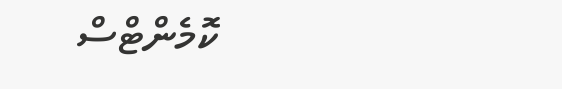ކޮމެންޓްސް